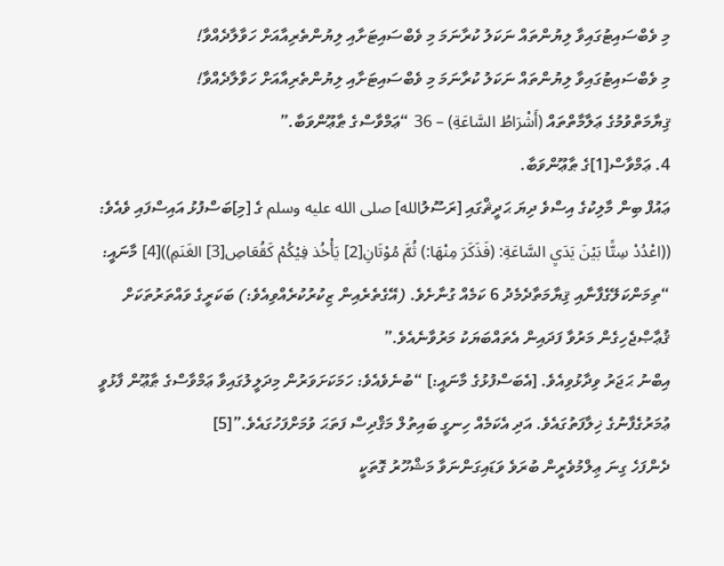މި ވެބްސައިޓުގައިވާ ލިޔުންތައް ނަކަލު ކުރާނަމަ މި ވެބްސައިޓަށާއި ލިޔުންތެރިއާއަށް ހަވާލާދެއްވާ!
މި ވެބްސައިޓުގައިވާ ލިޔުންތައް ނަކަލު ކުރާނަމަ މި ވެބްސައިޓަށާއި ލިޔުންތެރިއާއަށް ހަވާލާދެއްވާ!
ޤިޔާމަތްވުމުގެ ޢަލާމާތްތައް (أَشْرَاطُ السَّاعَةِ) – 36 “ޢަމްވާސްގެ ޠާޢޫންވަބާ.”
4. ޢަމްވާސް[1]ގެ ޠާޢޫންވަބާ.
ޢައުފް ބިން މާލިކުގެ އިސްވެ ދިޔަ ޙަދީޘްގައި [ރަސޫލުالله] صلى الله عليه وسلم ގެ [މި]ބަސްފުޅު އައިސްފައި ވެއެވެ: ((اعْدُدْ سِتًّا بَيْنَ يَدَيِ السَّاعَةِ: (فَذَكَرَ مِنْهَا:) ثُمَّ مُوْتَانِ[2] يَأْخُذ فِيْكُمْ كَقُعَاصِ[3] الغَنَمِ))[4] މާނައީ: “ތިމަންކަލޭގެފާނާއި ޤިޔާމަތާދެމެދު 6 ކަމެއް ގުނާށެވެ. (އޭގެތެރެއިން ޒިކުރުކުރެއްވިއެވެ:) ބަކަރީގެ ވައްތަރުތަކަށް ޤުޢާޞްޖެހިގެން މަރުވާ ފަދައިން އެތައްބަޔަކު މަރުވާނެއެވެ.”
އިބްނު ޙަޖަރު ވިދާޅުވިއެވެ. [އެބަސްފުޅުގެ މާނައީ:] “ބުނެވެއެވެ: ހަމަކަށަވަރުން މިދަލީލުގައިވާ ޢަމްވާސްގެ ޠާޢޫން ފާޅުވީ ޢުމަރުގެފާނުގެ ޚިލާފަތުގައެވެ. އަދި އެކަމެއް ހިނގީ ބައިތުލް މަޤްދިސް ފަތަޙަ ވުމަށްފަހުގައެވެ.”[5]
ދެންފަހެ ގިނަ ޢިލްމުވެރީން ބުރަވެ ވަޑައިގަންނަވާ މަޝްހޫރު ގޮތަކީ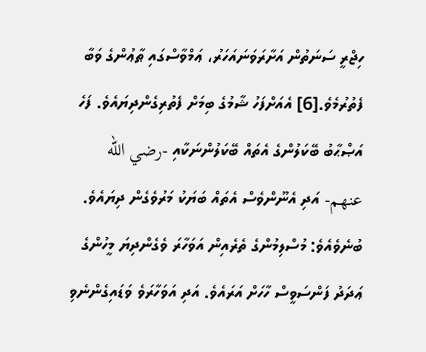ހިޖްރީ ސަނަތުން އަށާރަވަނައަހަރު، ޢަމްވާސްގައި ޠާޢުންގެ ވަބާ ފެތުރުމެވެ.[6] އެއަށްފަހު ޝާމުގެ ބިމަށް ފެތުރިގެންދިޔައެވެ. ފަހެ އަޞްޙާބު ބޭކަލުންގެ އެތައް ބޭކަލުންނަކާއި -رضي الله عنهم- އަދި އެނޫންވެސް އެތައް ބަޔަކު މަރުވެގެން ދިޔައެވެ. ބުނެވެއެވެ: މުސްލިމުންގެ ތެރެއިން އަވަހާރަ ވެގެންދިޔަ މީހުންގެ ޢަދަދު ފަންސަވީސް ހާހަށް އަރައެވެ. އަދި އަވަހާރަވެ ވަޑައިގެންނެވި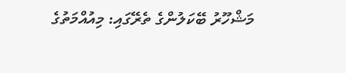މަޝްހޫރު ބޭކަލުންގެ ތެރޭގައި: މިއުއްމަތުގެ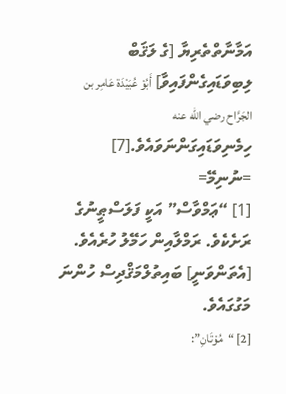އަމާނާތްތެރިޔާ [ގެ ލަޤަބް ލިބިވަޑައިގެންފައިވާ] أَبُوْ عُبَيْدَة عَامِر بن الجَرَّاح رضي الله عنه ހިމެނިވަޑައިގަންނަވައެވެ.[7]
=ނުނިމޭ=
[1] “ޢަމްވާސް” އަކީ ފަލަސްޠީނުގެ ރަށެކެވެ. ރަމްލާއިން ހަމޭލު ހުރެއެވެ. [އެތަންވަނީ] ބައިތުލްމަޤްދިސް ހުންނަ މަގުގައެވެ.
[2] “مُوْتَانِ”: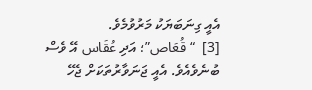އެއީ ގިނަބަޔަކު މަރުވުމެވެ.
[3]  “قُعَاص”؛ އަދި عُقَاس އޭ ވެސް ބުނެވެއެވެ. އެއީ ޖަނަވާރުތަކަށް ޖެހޭ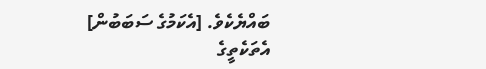ބައްޔެކެވެ. [އެކަމުގެ ސަބަބުން] އެތަކެތީގެ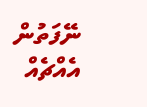ނޭފަތުން އެއްޗެއް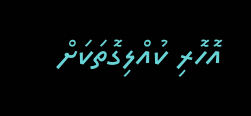އޮހޮރި ކުއްލިގޮތަކަށް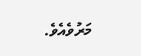މަރުވެއެވެ.